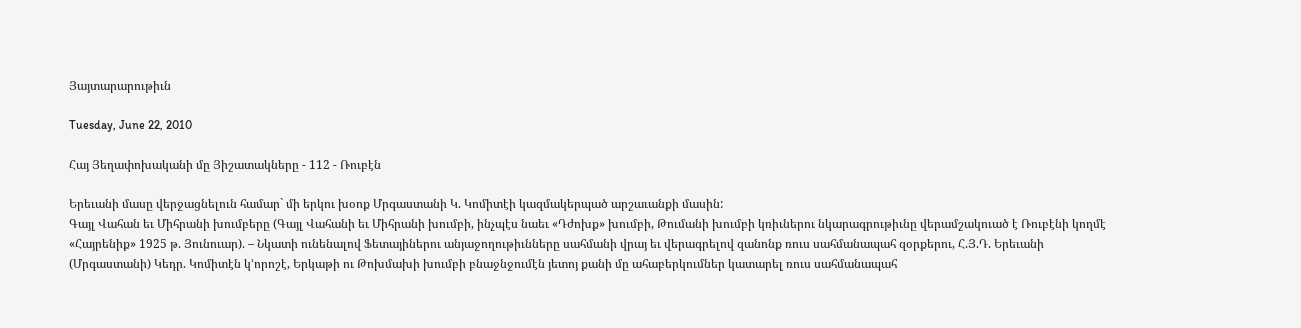Յայտարարութիւն

Tuesday, June 22, 2010

Հայ Յեղափոխականի մը Յիշատակները - 112 - Ռուբէն

Երեւանի մասը վերջացնելուն համար` մի երկու խօոք Մրգաստանի Կ. Կոմիտէի կազմակերպած արշաւանքի մասին:
Գայլ Վահան եւ Միհրանի խումբերը (Գայլ Վահանի եւ Միհրանի խումբի, ինչպէս նաեւ «Դժոխք» խումբի, Թումանի խումբի կռիւներու նկարագրութիւնը վերամշակուած է Ռուբէնի կողմէ «Հայրենիք» 1925 թ. Յունուար). – Նկատի ունենալով Ֆետայիներու անյաջողութիւնները սահմանի վրայ եւ վերագրելով զանոնք ռուս սահմանապահ զօրքերու, Հ.Յ.Դ. Երեւանի (Մրգաստանի) Կեդր. Կոմիտէն կ’որոշէ, Երկաթի ու Թոխմախի խումբի բնաջնջումէն յետոյ քանի մը ահաբերկումներ կատարել ռուս սահմանապահ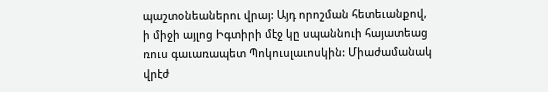պաշտօնեաներու վրայ: Այդ որոշման հետեւանքով, ի միջի այլոց Իգտիրի մէջ կը սպաննուի հայատեաց ռուս գաւառապետ Պոկուսլաւոսկին: Միաժամանակ վրէժ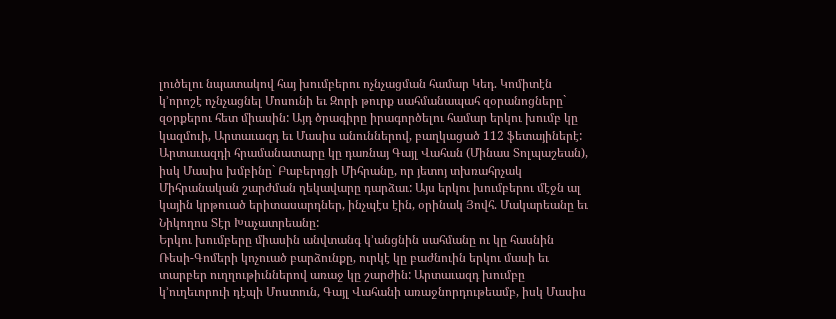լուծելու նպատակով հայ խումբերու ոչնչացման համար Կեդ. Կոմիտէն կ’որոշէ ոչնչացնել Մոսունի եւ Զորի թուրք սահմանապահ զօրանոցները` զօրքերու հետ միասին: Այդ ծրագիրը իրագործելու համար երկու խումբ կը կազմուի, Արտաւազդ եւ Մասիս անուններով, բաղկացած 112 ֆետայիներէ: Արտաւազդի հրամանատարը կը դառնայ Գայլ Վահան (Մինաս Տոլպաշեան), իսկ Մասիս խմբինը` Բաբերդցի Միհրանը, որ յետոյ տխռահրչակ Միհրանական շարժման ղեկավարը դարձաւ: Այս երկու խումբերու մէջն ալ կային կրթուած երիտասարդներ, ինչպէս էին, օրինակ Յովհ. Մակարեանը եւ Նիկողոս Տէր Խաչատրեանը:
Երկու խումբերը միասին անվտանգ կ’անցնին սահմանը ու կը հասնին Ռեսի-Գոմերի կոչուած բարձունքը, ուրկէ կը բաժնուին երկու մասի եւ տարբեր ուղղութիւններով առաջ կը շարժին: Արտաւազդ խումբը կ’ուղեւորուի դէպի Մոստուն, Գայլ Վահանի առաջնորդութեամբ, իսկ Մասիս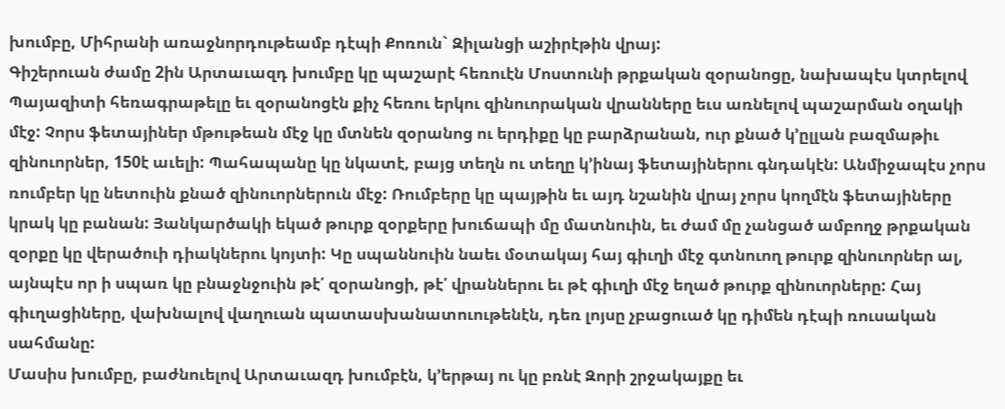խումբը, Միհրանի առաջնորդութեամբ դէպի Քոռուն` Զիլանցի աշիրէթին վրայ:
Գիշերուան ժամը 2ին Արտաւազդ խումբը կը պաշարէ հեռուէն Մոստունի թրքական զօրանոցը, նախապէս կտրելով Պայազիտի հեռագրաթելը եւ զօրանոցէն քիչ հեռու երկու զինուորական վրանները եւս առնելով պաշարման օղակի մէջ: Չորս ֆետայիներ մթութեան մէջ կը մտնեն զօրանոց ու երդիքը կը բարձրանան, ուր քնած կ’ըլլան բազմաթիւ զինուորներ, 150է աւելի: Պահապանը կը նկատէ, բայց տեղն ու տեղը կ’ինայ ֆետայիներու գնդակէն: Անմիջապէս չորս ռումբեր կը նետուին քնած զինուորներուն մէջ: Ռումբերը կը պայթին եւ այդ նշանին վրայ չորս կողմէն ֆետայիները կրակ կը բանան: Յանկարծակի եկած թուրք զօրքերը խուճապի մը մատնուին, եւ ժամ մը չանցած ամբողջ թրքական զօրքը կը վերածուի դիակներու կոյտի: Կը սպաննուին նաեւ մօտակայ հայ գիւղի մէջ գտնուող թուրք զինուորներ ալ, այնպէս որ ի սպառ կը բնաջնջուին թէ՛ զօրանոցի, թէ՛ վրաններու եւ թէ գիւղի մէջ եղած թուրք զինուորները: Հայ գիւղացիները, վախնալով վաղուան պատասխանատուութենէն, դեռ լոյսը չբացուած կը դիմեն դէպի ռուսական սահմանը:
Մասիս խումբը, բաժնուելով Արտաւազդ խումբէն, կ’երթայ ու կը բռնէ Զորի շրջակայքը եւ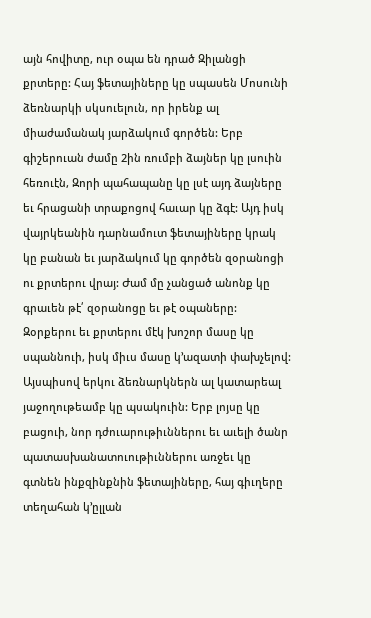այն հովիտը, ուր օպա են դրած Զիլանցի քրտերը: Հայ ֆետայիները կը սպասեն Մոսունի ձեռնարկի սկսուելուն, որ իրենք ալ միաժամանակ յարձակում գործեն: Երբ գիշերուան ժամը 2ին ռումբի ձայներ կը լսուին հեռուէն, Զորի պահապանը կը լսէ այդ ձայները եւ հրացանի տրաքոցով հաւար կը ձգէ: Այդ իսկ վայրկեանին դարնամուտ ֆետայիները կրակ կը բանան եւ յարձակում կը գործեն զօրանոցի ու քրտերու վրայ: Ժամ մը չանցած անոնք կը գրաւեն թէ՛ զօրանոցը եւ թէ օպաները: Զօրքերու եւ քրտերու մէկ խոշոր մասը կը սպաննուի, իսկ միւս մասը կ’ազատի փախչելով:
Այսպիսով երկու ձեռնարկներն ալ կատարեալ յաջողութեամբ կը պսակուին: Երբ լոյսը կը բացուի, նոր դժուարութիւններու եւ աւելի ծանր պատասխանատուութիւններու առջեւ կը գտնեն ինքզինքնին ֆետայիները, հայ գիւղերը տեղահան կ’ըլլան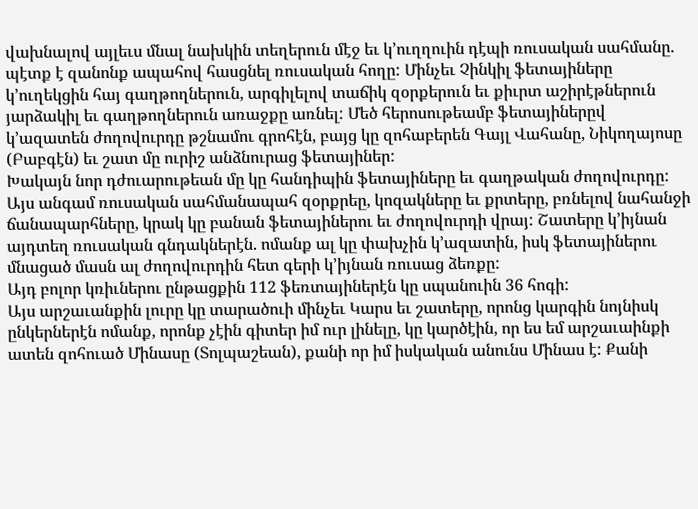վախնալով այլեւս մնալ նախկին տեղերուն մէջ եւ կ’ուղղուին դէպի ռուսական սահմանը. պէտք է զանոնք ապահով հասցնել ռուսական հողը: Մինչեւ Չինկիլ ֆետայիները կ’ուղեկցին հայ գաղթողներուն, արգիլելով տաճիկ զօրքերուն եւ քիւրտ աշիրէթներուն յարձակիլ եւ գաղթողներուն առաջքը առնել: Մեծ հերոսութեամբ ֆետայիներըվ կ’ազատեն ժողովուրդը թշնամու գրոհէն, բայց կը զոհաբերեն Գայլ Վահանը, Նիկողայոսը (Բաբգէն) եւ շատ մը ուրիշ անձնուրաց ֆետայիներ:
Խակայն նոր դժուարութեան մը կը հանդիպին ֆետայիները եւ գաղթական ժողովուրդը: Այս անգամ ռուսական սահմանապահ զօրքրեը, կոզակները եւ քրտերը, բռնելով նահանջի ճանապարհները, կրակ կը բանան ֆետայիներու եւ ժողովուրդի վրայ: Շատերը կ’իյնան այդտեղ ռուսական գնդակներէն. ոմանք ալ կը փախչին կ’ազատին, իսկ ֆետայիներու մնացած մասն ալ ժողովուրդին հետ գերի կ’իյնան ռուսաց ձեռքը:
Այդ բոլոր կռիւներու ընթացքին 112 ֆեռտայիներէն կը սպանուին 36 հոգի:
Այս արշաւանքին լուրը կը տարածուի մինչեւ Կարս եւ շատերը, որոնց կարգին նոյնիսկ ընկերներէն ոմանք, որոնք չէին գիտեր իմ ուր լինելը, կը կարծէին, որ ես եմ արշաւաինքի ատեն զոհուած Մինասը (Տոլպաշեան), քանի որ իմ իսկական անունս Մինաս է: Քանի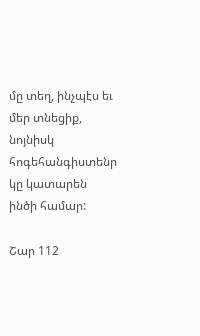մը տեղ, ինչպէս եւ մեր տնեցիք, նոյնիսկ հոգեհանգիստենր կը կատարեն ինծի համար:

Շար 112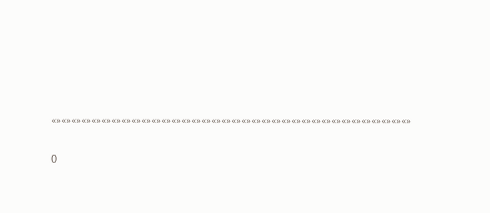«»«»«»«»«»«»«»«»«»«»«»«»«»«»«»«»«»«»«»«»«»«»«»«»«»«»«»«»«»«»«»«»«»«»«»«»

0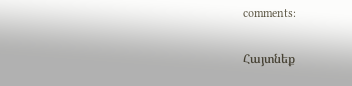comments:

Հայտնեք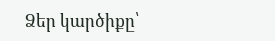Ձեր կարծիքը՝